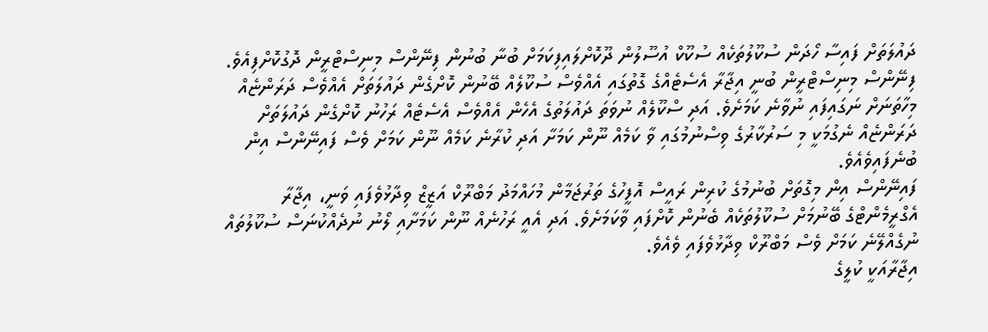ދައުލަތަށް ފައިސާ ހޯދަން ސުކޫލުތަކެއް ސުކޫކް އުސޫލުން ދޫކޮށްލައިފިކަމަށް ބުނާ ބުނުން ފިނޭންސް މިނިސްޓްރީން ދޮގުކޮށްފިއެވެ.
ފިނޭންސް މިނިސްޓްރީން ބުނީ އިޖާރާ އެސެޓެއްގެ ގޮތުގައި އެއްވެސް ސުކޫލެއް ބޭނުން ކޮށްގެން ދައުލަތަށް އެއްވެސް ދަރަންޏެއް މިހާތަނަށް ނަގައިފައި ނުވާނެ ކަމަށެވެ. އަދި ސްކޫލެއް ނުވަތަ ދައުލަތުގެ އެހެން އެއްވެސް އެސެޓެއް ރަހުނު ކޮށްގެން ދައުލަތަށް ދަރަންޏެއް ނެގުމަކީ މި ސަރުކާރުގެ ވިސްނުމުގައި ވާ ކަމެއް ނޫން ކަމަށާ އަދި ކުރާނެ ކަމެއް ނޫން ކަމަށް ވެސް ފައިނޭންސް އިން ބުނެފައިވެއެވެ.
ފައިނޭންސް އިން މިގޮތަށް ބުނުމުގެ ކުރިން ރައީސް އޮފީހުގެ ތަރުޖަމާން މުހައްމަދު މަބްރޫކް އަޒީޒް ވިދާޅުވެފައި ވަނީ، އިޖާރާ އެގްރީމެންޓްގެ ބޭނުމަށް ސުކޫލުތަކެއް ބެނުން ކޮށްފައި ވާކަމަށެވެ. އަދި އެއީ ރަހުނެއް ނޫން ކަމަށާއި ލޯނު ނުދެއްކުނަސް ސުކޫލުތައް ނުގެއްލޭނެ ކަމަށް ވެސް މަބްރޫކް ވިދާޅުވެފައި ވެއެވެ.
އިޖާރާއަކީ ކުލީގެ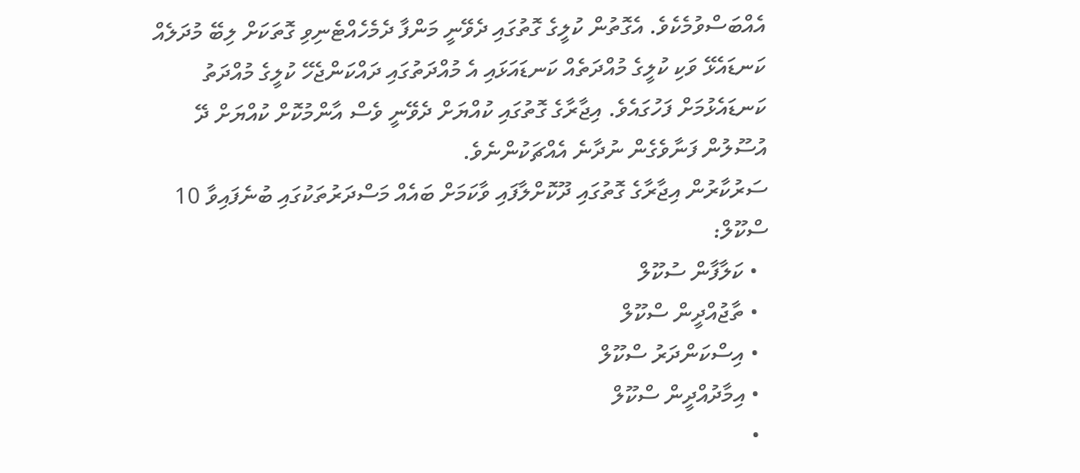އެއްބަސްވުމެކެވެ. އެގޮތުން ކުލީގެ ގޮތުގައި ދެވޭނީ މަންފާ ދެމެހެއްޓެނިވި ގޮތަކަށް ލިބޭ މުދަލެއް ކަނޑައެޅޭ ވަކި ކުލީގެ މުއްދަތެއް ކަނޑައަޅައި އެ މުއްދަތުގައި ދައްކަންޖެހޭ ކުލީގެ މުއްދަތު ކަނޑައެޅުމަށް ފަހުގައެވެ. އިޖާރާގެ ގޮތުގައި ކުއްޔަށް ދެވޭނީ ވެސް އާންމުކޮށް ކުއްޔަށް ދޭ އުސޫލުން ފަނާވެގެން ނުދާނެ އެއްޗަކުންނެވެ.
ސަރުކާރުން އިޖާރާގެ ގޮތުގައި ދޫކޮށްލާފައި ވާކަމަށް ބައެއް މަސްދަރުތަކުގައި ބުނެފައިވާ 10 ސްކޫލް:
  • ކަލާފާން ސުކޫލް
  • ތާޖުއްދީން ސްކޫލް
  • އިސްކަންދަރު ސްކޫލް
  • އިމާދުއްދީން ސްކޫލް
  •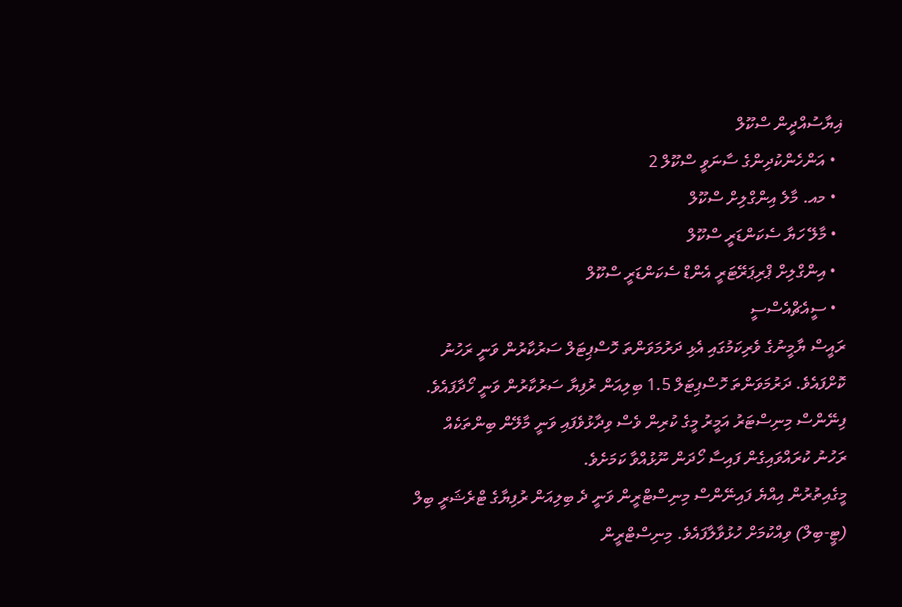ޣިޔާސުއްދީން ސްކޫލް
  • އަންހެންކުދިންގެ ސާނަވީ ސްކޫލް 2
  • މއ. މާލެ އިންގްލިށް ސްކޫލް
  • މާލޭ ހަޔާ ސެކަންޑަރީ ސްކޫލް
  • އިންގްލިށް ޕްރިޕަރޭޓަރީ އެންޑް ސެކަންޑަރީ ސްކޫލް
  • ސީއެޗްއެސްސީ
ރައީސް ޔާމީނުގެ ވެރިކަމުގައި އެޅި ދަރުމަވަންތަ ހޮސްޕިޓަލް ސަރުކާރުން ވަނީ ރަހުނު ކޮށްފައެވެ. ދަރުމަވަންތަ ހޮސްޕިޓަލް 1.5 ބިލިއަން ރުފިޔާ ސަރުކާރުން ވަނީ ހޯދާފައެވެ.
ފިނޭންސް މިނިސްޓަރު އަމީރު މީގެ ކުރިން ވެސް ވިދާޅުވެފައި ވަނީ މާލޭން ބިންތަކެއް ރަހުނު ކުރައްވައިގެން ފައިސާ ހޯދަން ނޫޅުއްވާ ކަމަށެވެ.
މީގެއިތުރުން އިއްޔެ ފައިނޭންސް މިނިސްޓްރީން ވަނީ ދެ ބިލިއަން ރުފިޔާގެ ޓްރެޝަރީ ބިލް (ޓީ-ބިލް) ވިއްކުމަށް ހުޅުވާލާފައެވެ. މިނިސްޓްރީން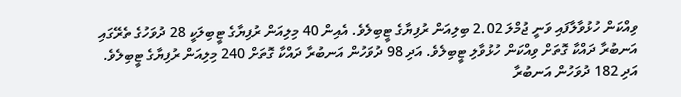ވިއްކަން ހުޅުވާލާފައި ވަނީ ޖުމްލަ 2.02 ބިލިއަން ރުފިޔާގެ ޓީބިލެވެ. އެއިން 40 މިލިއަން ރުފިޔާގެ ޓީބިލަކީ 28 ދުވަހުގެ ތެރޭގައި އަނބުރާ ދައްކާ ގޮތަށް ވިއްކަން ހުޅުވާލި ޓީބިލެވެ. އަދި 98 ދުވަހުން އަނބުރާ ދައްކާ ގޮތަށް 240 މިލިއަން ރުފިޔާގެ ޓީބިލެވެ.
އަދި 182 ދުވަހުން އަނބުރާ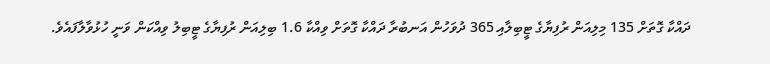ދައްކާ ގޮތަށް 135 މިލިއަން ރުފިޔާގެ ޓީބިލާއި 365 ދުވަހުން އަނބުރާ ދައްކާ ގޮތަށް ވިއްކާ 1.6 ބިލިއަން ރުފިޔާގެ ޓީބިލު ވިއްކަން ވަނީ ހުޅުވާލާފައެވެ.